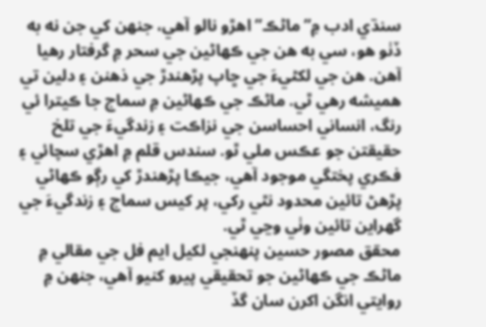سنڌي ادب ۾” ماڻڪ” اهڙو نالو آهي، جنھن کي جن نه به ڏٺو هو، سي به هن جي ڪھاڻين جي سحر ۾ گرفتار رهيا آهن. هن جي لکڻيءَ جي ڇاپ پڙهندڙ جي ذهنن ۽ دلين تي هميشه رهي ٿي. ماڻڪ جي ڪھاڻين ۾ سماج جا ڪيترا ئي رنگ، انساني احساسن جي نزاڪت ۽ زندگيءَ جي تلخ حقيقتن جو عڪس ملي ٿو. سندس قلم ۾ اهڙي سچائي ۽ فڪري پختگي موجود آهي، جيڪا پڙهندڙ کي رڳو ڪھاڻي پڙهڻ تائين محدود نٿي رکي، پر کيس سماج ۽ زندگيءَ جي گھراين تائين وٺي وڃي ٿي.
محقق مصور حسين پنھنجي لکيل ايم فل جي مقالي ۾ ماڻڪ جي ڪھاڻين جو تحقيقي پيرو کنيو آهي، جنھن ۾ روايتي انگن اکرن سان گڏ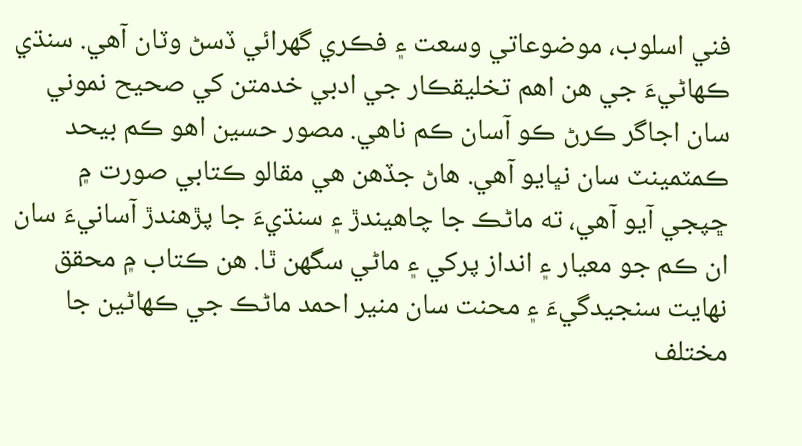فني اسلوب، موضوعاتي وسعت ۽ فڪري گھرائي ڏسڻ وٽان آهي. سنڌي ڪھاڻيءَ جي هن اهم تخليقڪار جي ادبي خدمتن کي صحيح نموني سان اجاگر ڪرڻ ڪو آسان ڪم ناهي. مصور حسين اهو ڪم بيحد ڪمٽمينٽ سان نڀايو آهي. هاڻ جڏهن هي مقالو ڪتابي صورت ۾ ڇپجي آيو آهي، ته ماڻڪ جا چاهيندڙ ۽ سنڌيءَ جا پڙهندڙ آسانيءَ سان ان ڪم جو معيار ۽ انداز پرکي ۽ ماڻي سگهن ٿا. هن ڪتاب ۾ محقق نھايت سنجيدگيءَ ۽ محنت سان منير احمد ماڻڪ جي ڪھاڻين جا مختلف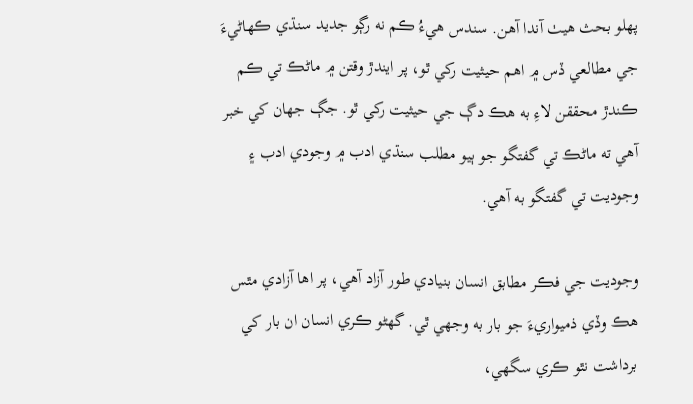پھلو بحث هيٺ آندا آهن. سندس هيءُ ڪم نه رڳو جديد سنڌي ڪھاڻيءَ جي مطالعي ڏس ۾ اهم حيثيت رکي ٿو، پر ايندڙ وقتن ۾ ماڻڪ تي ڪم ڪندڙ محققن لاءِ به هڪ دڳ جي حيثيت رکي ٿو. جڳ جھان کي خبر آهي ته ماڻڪ تي گفتگو جو ٻيو مطلب سنڌي ادب ۾ وجودي ادب ۽ وجوديت تي گفتگو به آهي.

وجوديت جي فڪر مطابق انسان بنيادي طور آزاد آهي، پر اها آزادي مٿس هڪ وڏي ذميواريءَ جو بار به وجهي ٿي. گهڻو ڪري انسان ان بار کي برداشت نٿو ڪري سگهي،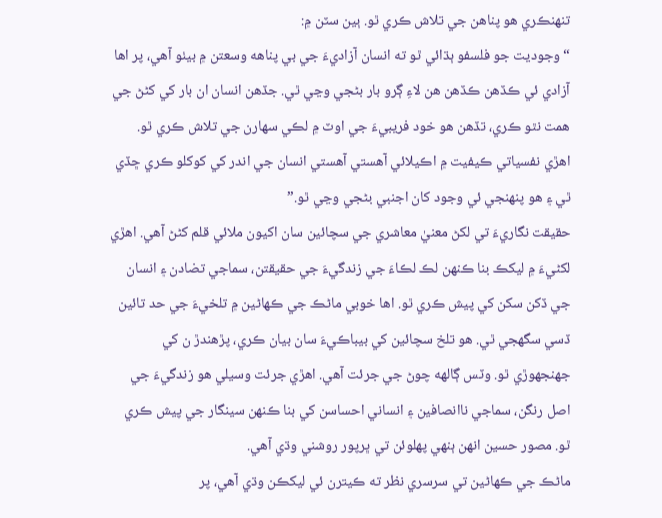تنھنڪري هو پناهن جي تلاش ڪري ٿو. ٻين سٽن ۾:
“وجوديت جو فلسفو ٻڌائي ٿو ته انسان آزاديءَ جي بي پناهه وسعتن ۾ بيٺو آهي، پر اها آزادي ئي ڪڏهن ڪڏهن هن لاءِ ڳرو بار بڻجي وڃي ٿي. جڏهن انسان ان بار کي کڻڻ جي همت نٿو ڪري، تڏهن هو خود فريبيءَ جي اوٽ ۾ لڪي سھارن جي تلاش ڪري ٿو. اهڙي نفسياتي ڪيفيت ۾ اڪيلائي آهستي آهستي انسان جي اندر کي کوکلو ڪري ڇڏي ٿي ۽ هو پنھنجي ئي وجود کان اجنبي بڻجي وڃي ٿو.”
حقيقت نگاريءَ تي لکڻ معنيٰ معاشري جي سچائين سان اکيون ملائي قلم کڻڻ آهي. اهڙي لکڻيءَ ۾ ليکڪ بنا ڪنھن لڪ لڪاءَ جي زندگيءَ جي حقيقتن، سماجي تضادن ۽ انسان جي ڏکن سکن کي پيش ڪري ٿو. اها خوبي ماڻڪ جي ڪھاڻين ۾ تلخيءَ جي حد تائين ڏسي سگهجي ٿي. هو تلخ سچائين کي بيباڪيءَ سان بيان ڪري، پڙهندڙ ن کي جهنجهوڙي ٿو. وٽس ڳالهه چوڻ جي جرئت آهي. اهڙي جرئت وسيلي هو زندگيءَ جي اصل رنگن، سماجي ناانصافين ۽ انساني احساسن کي بنا ڪنھن سينگار جي پيش ڪري ٿو. مصور حسين انهن ٻنهي پھلوئن تي ڀرپور روشني وڌي آهي.
ماڻڪ جي ڪھاڻين تي سرسري نظر ته ڪيترن ئي ليکڪن وڌي آهي، پر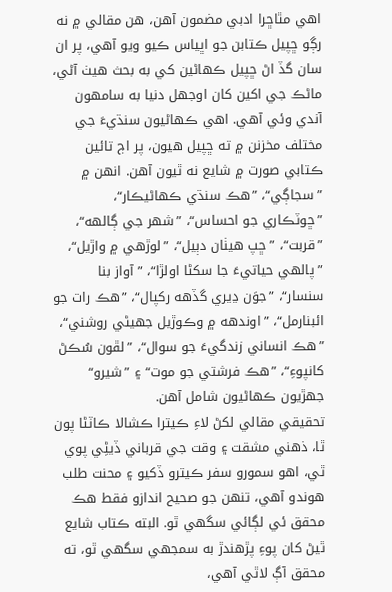اهي مٿاڇرا ادبي مضمون آهن، هن مقالي ۾ نه رڳو ڇپيل ڪتابن جو اڀياس ڪيو ويو آهي، پر ان سان گڏ اڻ ڇپيل ڪھاڻين کي به بحث هيٺ آڻي، ماڻڪ جي اکين کان اوجهل دنيا به سامهون آندي وئي آهي. اهي ڪھاڻيون سنڌيءَ جي مختلف مخزنن ۾ ته ڇپيل هيون، پر اڄ تائين ڪتابي صورت ۾ شايع نه ٿيون آهن. انهن ۾ ”سجاڳي“، ”هڪ سنڌي ڪهاڻيڪار“، ”ڇوٽڪاري جو احساس“، ”شھر جي ڳالهه“، ”قربت“، ”ڇپ هيٺان دٻيل“، ”لوڙهي ۾ واڙيل“، ”پالهي حياتيءَ جا سکڻا اولڙا“، ”آواز بنا سنسار“، ”جوَن ڍيري گڏهه رکپال“، ”هڪ رات جو ائبنارمل“، ”اوندهه ۾ وڪوڙيل جهيڻي روشني“، ”هڪ انساني زندگيءَ جو سوال“، ”لڦون سُڪڻ کانپوءِ“، ”هڪ فرشتي جو موت“ ۽ ”شيرو“ جھڙيون ڪھاڻيون شامل آهن.
تحقيقي مقالي لکڻ لاءِ ڪيترا ڪشالا ڪاٽڻا پون ٿا، ذهني مشقت ۽ وقت جي قرباني ڏيڻِي پوي ٿي، اهو سمورو سفر ڪيترو ڏکيو ۽ محنت طلب هوندو آهي، تنھن جو صحيح اندازو فقط هڪ محقق ئي لڳائي سگهي ٿو. البته ڪتاب شايع ٿيڻ کان پوءِ پڙهندڙ به سمجهي سگهي ٿو، ته محقق آڳ لاٿي آهي،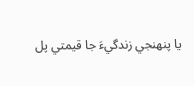يا پنھنجي زندگيءَ جا قيمتي پل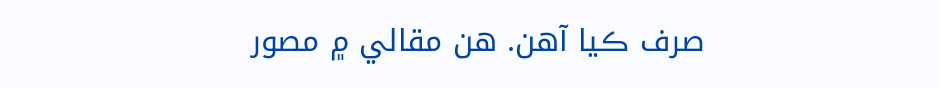صرف ڪيا آهن. هن مقالي ۾ مصور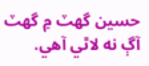حسين گهٽ ۾ گهٽ آڳ نه لاٿي آهي.